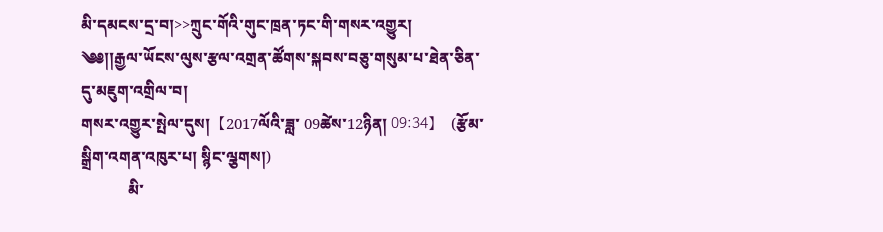མི་དམངས་དྲ་བ།>>ཀྲུང་གོའི་གུང་ཁྲན་ཏང་གི་གསར་འགྱུར།
༄༅།།རྒྱལ་ཡོངས་ལུས་རྩལ་འགྲན་ཚོགས་སྐབས་བཅུ་གསུམ་པ་ཐེན་ཅིན་དུ་མཇུག་འགྲིལ་བ།
གསར་འགྱུར་སྤེལ་དུས།  【2017ལོའི་ཟླ་ 09ཚེས་12ཉིན། 09:34】   (རྩོམ་སྒྲིག་འགན་འཁུར་པ། སྙིང་ལྕགས།)
            མི་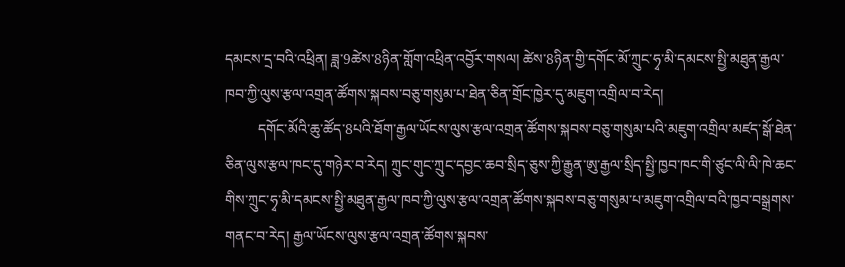དམངས་དྲ་བའི་འཕྲིན། ཟླ་9ཚེས་8ཉིན་གློག་འཕྲིན་འབྱོར་གསལ། ཚེས་8ཉིན་གྱི་དགོང་མོ་ཀྲུང་ཧྭ་མི་དམངས་སྤྱི་མཐུན་རྒྱལ་ཁབ་ཀྱི་ལུས་རྩལ་འགྲན་ཚོགས་སྐབས་བཅུ་གསུམ་པ་ཐེན་ཅིན་གྲོང་ཁྱེར་དུ་མཇུག་འགྲིལ་བ་རེད།
         དགོང་མོའི་ཆུ་ཚོད་8པའི་ཐོག་རྒྱལ་ཡོངས་ལུས་རྩལ་འགྲན་ཚོགས་སྐབས་བཅུ་གསུམ་པའི་མཇུག་འགྲིལ་མཛད་སྒོ་ཐེན་ཅིན་ལུས་རྩལ་ཁང་དུ་གཉེར་བ་རེད། ཀྲུང་གུང་ཀྲུང་དབྱང་ཆབ་སྲིད་ཅུས་ཀྱི་རྒྱུན་ཨུ་རྒྱལ་སྲིད་སྤྱི་ཁྱབ་ཁང་གི་ཙུང་ལི་ལི་ཁེ་ཆང་གིས་ཀྲུང་ཧྭ་མི་དམངས་སྤྱི་མཐུན་རྒྱལ་ཁབ་ཀྱི་ལུས་རྩལ་འགྲན་ཚོགས་སྐབས་བཅུ་གསུམ་པ་མཇུག་འགྲིལ་བའི་ཁྱབ་བསྒྲགས་གནང་བ་རེད། རྒྱལ་ཡོངས་ལུས་རྩལ་འགྲན་ཚོགས་སྐབས་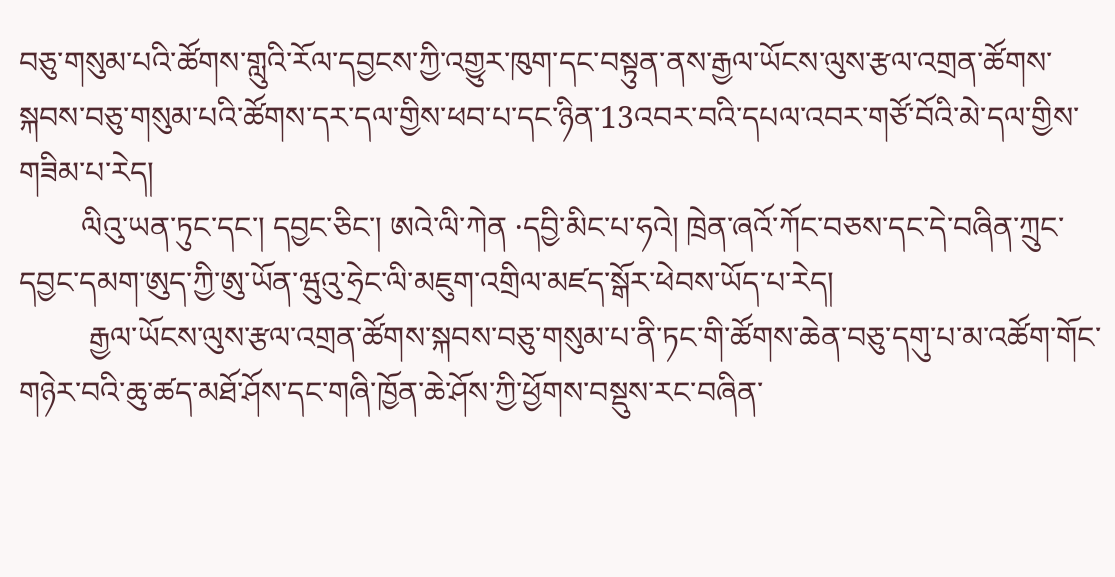བཅུ་གསུམ་པའི་ཚོགས་གླུའི་རོལ་དབྱངས་ཀྱི་འགྱུར་ཁུག་དང་བསྟུན་ནས་རྒྱལ་ཡོངས་ལུས་རྩལ་འགྲན་ཚོགས་སྐབས་བཅུ་གསུམ་པའི་ཚོགས་དར་དལ་གྱིས་ཕབ་པ་དང་ཉིན་13འབར་བའི་དཔལ་འབར་གཙོ་བོའི་མེ་དལ་གྱིས་གཟིམ་པ་རེད།
        ལིའུ་ཡན་ཏུང་དང་། དབྱང་ཅིང་། ཨའེ་ལི་ཀེན ·དབྱི་མིང་པ་ཧའེ། ཁྲེན་ཞའོ་ཀོང་བཅས་དང་དེ་བཞིན་ཀྲུང་དབྱང་དམག་ཨུད་ཀྱི་ཨུ་ཡོན་ཝུའུ་ཧྲེང་ལི་མཇུག་འགྲིལ་མཛད་སྒོར་ཕེབས་ཡོད་པ་རེད།
         རྒྱལ་ཡོངས་ལུས་རྩལ་འགྲན་ཚོགས་སྐབས་བཅུ་གསུམ་པ་ནི་ཏང་གི་ཚོགས་ཆེན་བཅུ་དགུ་པ་མ་འཚོག་གོང་གཉེར་བའི་ཆུ་ཚད་མཐོ་ཤོས་དང་གཞི་ཁྱོན་ཆེ་ཤོས་ཀྱི་ཕྱོགས་བསྡུས་རང་བཞིན་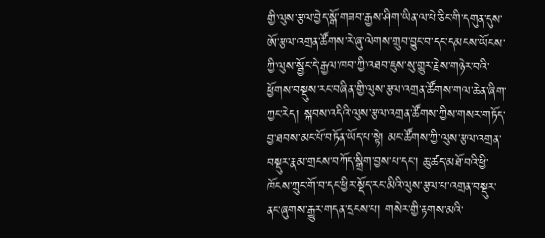གྱི་ལུས་རྩལ་བྱེད་སྒོ་གཟབ་རྒྱས་ཤིག་ཡིན་ལ་པེ་ཅིང་གི་དགུན་དུས་ཨོ་རྩལ་འགྲན་ཚོགས་རེ་ཞུ་ལེགས་གྲུབ་བྱུང་བ་དང་དམངས་ཡོངས་ཀྱི་ལུས་སྦྱོང་དེ་རྒྱལ་ཁབ་ཀྱི་འཐབ་ཇུས་སུ་གྱུར་རྗེས་གཉེར་བའི་ཕྱོགས་བསྡུས་རང་བཞིན་གྱི་ལུས་རྩལ་འགྲན་ཚོགས་གལ་ཆེན་ཞིག་ཀྱང་རེད། སྐབས་འདིའི་ལུས་རྩལ་འགྲན་ཚོགས་ཀྱིས་གསར་གཏོད་བྱ་ཐབས་མང་པོ་བཏོན་ཡོད་པ་སྟེ། མང་ཚོགས་ཀྱི་ལུས་རྩལ་འགྲན་བསྡུར་རྣམ་གྲངས་བཀོད་སྒྲིག་བྱས་པ་དང་། ཆུ་ཚད་མཐོ་བའི་ཕྱི་ཁོངས་ཀྲུང་གོ་བ་དང་ཕྱིར་སྡོད་རང་མིའི་ལུས་རྩལ་པ་འགྲན་བསྡུར་ནང་ཞུགས་རྒྱུར་གདན་དྲངས་པ། གསེར་གྱི་རྟགས་མའི་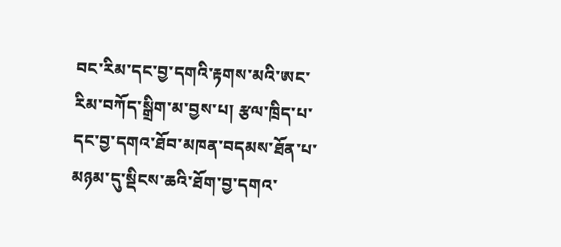བང་རིམ་དང་བྱ་དགའི་རྟགས་མའི་ཨང་རིམ་བཀོད་སྒྲིག་མ་བྱས་པ། རྩལ་ཁྲིད་པ་དང་བྱ་དགའ་ཐོབ་མཁན་བདམས་ཐོན་པ་མཉམ་དུ་སྡིངས་ཆའི་ཐོག་བྱ་དགའ་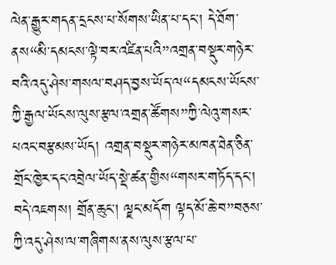ལེན་རྒྱུར་གདན་དྲངས་པ་སོགས་ཡིན་པ་དང་། དེ་ཐོག་ནས“མི་དམངས་ལྟེ་བར་འཛིན་པའི”འགྲན་བསྡུར་གཉེར་བའི་འདུ་ཤེས་གསལ་བཤད་བྱས་ཡོད་ལ“དམངས་ཡོངས་ཀྱི་རྒྱལ་ཡོངས་ལུས་རྩལ་འགྲན་ཚོགས”ཀྱི་ལེའུ་གསར་པའང་བརྩམས་ཡོད། འགྲན་བསྡུར་གཉེར་མཁན་ཐེན་ཅིན་གྲོང་ཁྱེར་དང་འབྲེལ་ཡོད་སྡེ་ཚན་གྱིས“གསར་གཏོད་དང་། བདེ་འཇགས། གྲོན་ཆུང་། ལྗང་མདོག ལྟད་མོ་ཆེ་བ”བཅས་ཀྱི་འདུ་ཤེས་ལ་གཞིགས་ནས་ལུས་རྩལ་པ་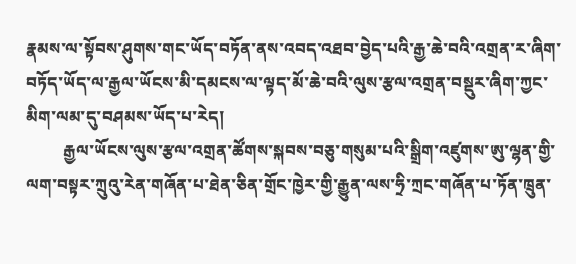རྣམས་ལ་སྟོབས་ཤུགས་གང་ཡོད་བཏོན་ནས་འབད་འཐབ་བྱེད་པའི་རྒྱ་ཆེ་བའི་འགྲན་ར་ཞིག་བཏོད་ཡོད་ལ་རྒྱལ་ཡོངས་མི་དམངས་ལ་ལྟད་མོ་ཆེ་བའི་ལུས་རྩལ་འགྲན་བསྡུར་ཞིག་ཀྱང་མིག་ལམ་དུ་བཤམས་ཡོད་པ་རེད།
         རྒྱལ་ཡོངས་ལུས་རྩལ་འགྲན་ཚོགས་སྐབས་བཅུ་གསུམ་པའི་སྒྲིག་འཛུགས་ཨུ་ལྷན་གྱི་ལག་བསྟར་ཀྲུའུ་རེན་གཞོན་པ་ཐེན་ཅིན་གྲོང་ཁྱེར་གྱི་རྒྱུན་ལས་ཧྲི་ཀྲང་གཞོན་པ་ཏོན་ཁྲུན་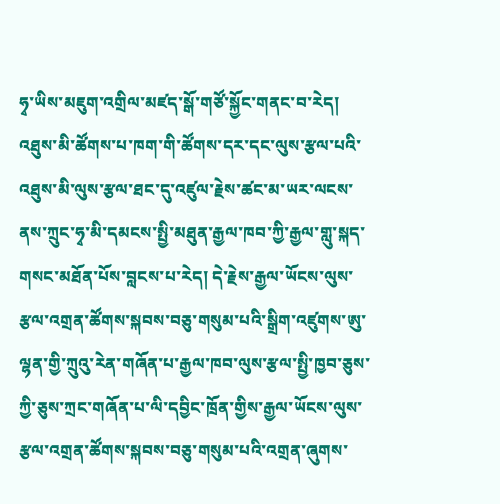ཧྭ་ཡིས་མཇུག་འགྲིལ་མཛད་སྒོ་གཙོ་སྐྱོང་གནང་བ་རེད། འཐུས་མི་ཚོགས་པ་ཁག་གི་ཚོགས་དར་དང་ལུས་རྩལ་པའི་འཐུས་མི་ལུས་རྩལ་ཐང་དུ་འཛུལ་རྗེས་ཚང་མ་ཡར་ལངས་ནས་ཀྲུང་ཧྭ་མི་དམངས་སྤྱི་མཐུན་རྒྱལ་ཁབ་ཀྱི་རྒྱལ་གླུ་སྐད་གསང་མཐོན་པོས་བླངས་པ་རེད། དེ་རྗེས་རྒྱལ་ཡོངས་ལུས་རྩལ་འགྲན་ཚོགས་སྐབས་བཅུ་གསུམ་པའི་སྒྲིག་འཛུགས་ཨུ་ལྷན་གྱི་ཀྲུའུ་རེན་གཞོན་པ་རྒྱལ་ཁབ་ལུས་རྩལ་སྤྱི་ཁྱབ་ཅུས་ཀྱི་ཅུས་ཀྲང་གཞོན་པ་ལི་དབྱིང་ཁྲོན་གྱིས་རྒྱལ་ཡོངས་ལུས་རྩལ་འགྲན་ཚོགས་སྐབས་བཅུ་གསུམ་པའི་འགྲན་ཞུགས་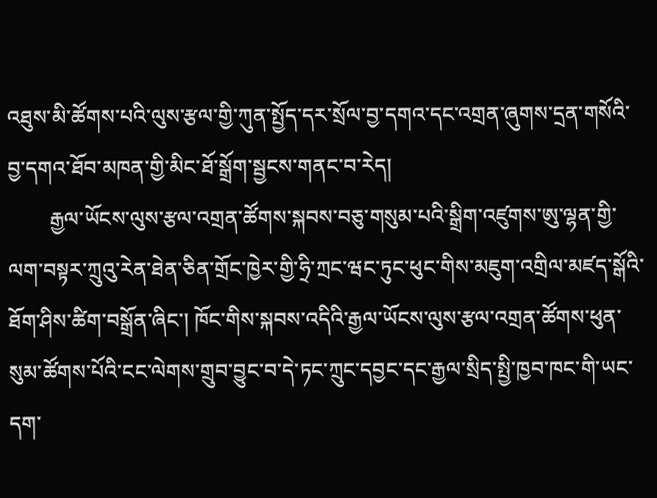འཐུས་མི་ཚོགས་པའི་ལུས་རྩལ་གྱི་ཀུན་སྤྱོད་དར་སྲོལ་བྱ་དགའ་དང་འགྲན་ཞུགས་དྲན་གསོའི་བྱ་དགའ་ཐོབ་མཁན་གྱི་མིང་ཐོ་སྒྲོག་སྦྱངས་གནང་བ་རེད།
        རྒྱལ་ཡོངས་ལུས་རྩལ་འགྲན་ཚོགས་སྐབས་བཅུ་གསུམ་པའི་སྒྲིག་འཛུགས་ཨུ་ལྷན་གྱི་ལག་བསྟར་ཀྲུའུ་རེན་ཐེན་ཅིན་གྲོང་ཁྱེར་གྱི་ཧྲི་ཀྲང་ཝང་ཏུང་ཕུང་གིས་མཇུག་འགྲིལ་མཛད་སྒོའི་ཐོག་ཤིས་ཚིག་བསྒྲོན་ཞིང་། ཁོང་གིས་སྐབས་འདིའི་རྒྱལ་ཡོངས་ལུས་རྩལ་འགྲན་ཚོགས་ཕུན་སུམ་ཚོགས་པོའི་ངང་ལེགས་གྲུབ་བྱུང་བ་དེ་ཏང་ཀྲུང་དབྱང་དང་རྒྱལ་སྲིད་སྤྱི་ཁྱབ་ཁང་གི་ཡང་དག་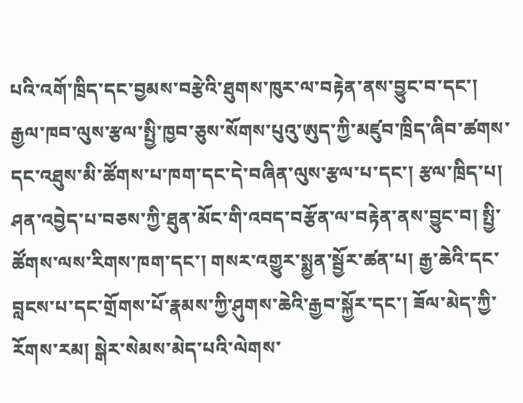པའི་འགོ་ཁྲིད་དང་བྱམས་བརྩེའི་ཐུགས་ཁུར་ལ་བརྟེན་ནས་བྱུང་བ་དང་། རྒྱལ་ཁབ་ལུས་རྩལ་སྤྱི་ཁྱབ་ཅུས་སོགས་པུའུ་ཨུད་ཀྱི་མཛུབ་ཁྲིད་ཞིབ་ཚགས་དང་འཐུས་མི་ཚོགས་པ་ཁག་དང་དེ་བཞིན་ལུས་རྩལ་པ་དང་། རྩལ་ཁྲིད་པ། ཤན་འབྱེད་པ་བཅས་ཀྱི་ཐུན་མོང་གི་འབད་བརྩོན་ལ་བརྟེན་ནས་བྱུང་བ། སྤྱི་ཚོགས་ལས་རིགས་ཁག་དང་། གསར་འགྱུར་སྨྱན་སྦྱོར་ཚན་པ། རྒྱ་ཆེའི་དང་བླངས་པ་དང་གྲོགས་པོ་རྣམས་ཀྱི་ཤུགས་ཆེའི་རྒྱབ་སྐྱོར་དང་། ཟོལ་མེད་ཀྱི་རོགས་རམ། སྒེར་སེམས་མེད་པའི་ལེགས་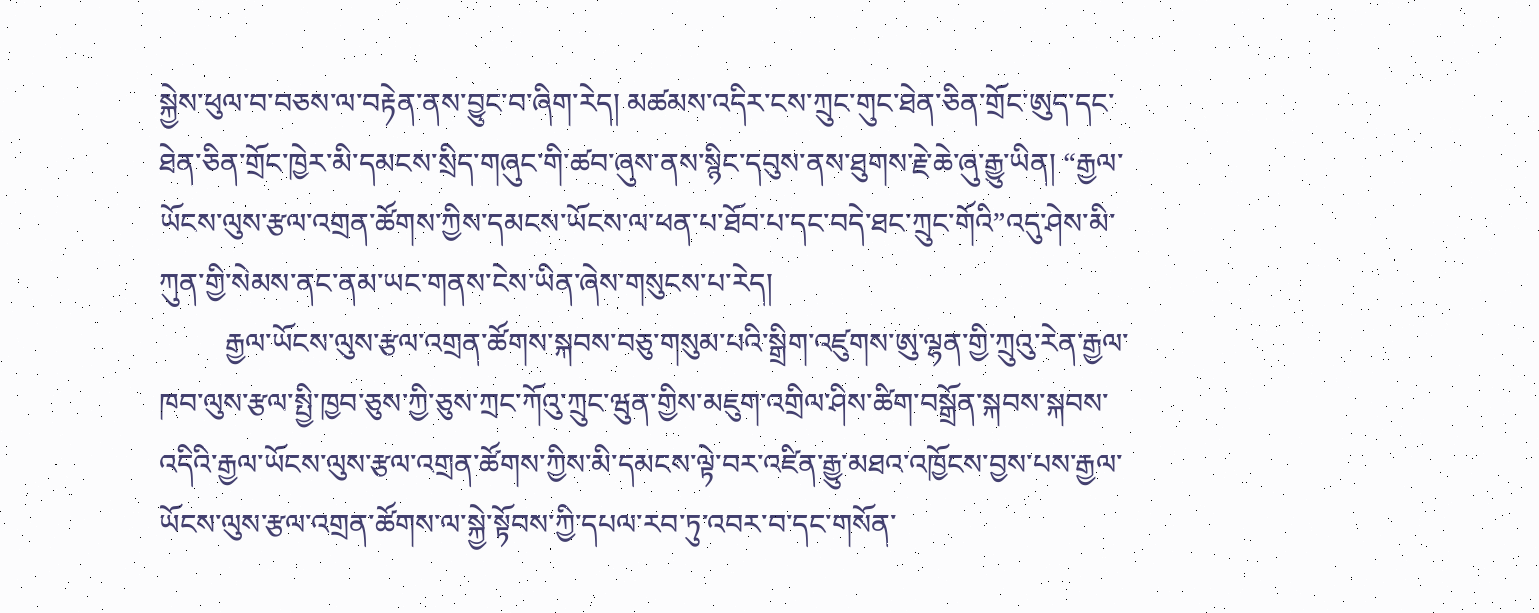སྐྱེས་ཕུལ་བ་བཅས་ལ་བརྟེན་ནས་བྱུང་བ་ཞིག་རེད། མཚམས་འདིར་ངས་ཀྲུང་གུང་ཐེན་ཅིན་གྲོང་ཨུད་དང་ཐེན་ཅིན་གྲོང་ཁྱེར་མི་དམངས་སྲིད་གཞུང་གི་ཚབ་ཞུས་ནས་སྙིང་དབུས་ནས་ཐུགས་རྗེ་ཆེ་ཞུ་རྒྱུ་ཡིན། “རྒྱལ་ཡོངས་ལུས་རྩལ་འགྲན་ཚོགས་ཀྱིས་དམངས་ཡོངས་ལ་ཕན་པ་ཐོབ་པ་དང་བདེ་ཐང་ཀྲུང་གོའི”འདུ་ཤེས་མི་ཀུན་གྱི་སེམས་ནང་ནམ་ཡང་གནས་ངེས་ཡིན་ཞེས་གསུངས་པ་རེད།
         རྒྱལ་ཡོངས་ལུས་རྩལ་འགྲན་ཚོགས་སྐབས་བཅུ་གསུམ་པའི་སྒྲིག་འཛུགས་ཨུ་ལྷན་གྱི་ཀྲུའུ་རེན་རྒྱལ་ཁབ་ལུས་རྩལ་སྤྱི་ཁྱབ་ཅུས་ཀྱི་ཅུས་ཀྲང་ཀོའུ་ཀྲུང་ཝུན་གྱིས་མཇུག་འགྲིལ་ཤིས་ཚིག་བསྒྲོན་སྐབས་སྐབས་འདིའི་རྒྱལ་ཡོངས་ལུས་རྩལ་འགྲན་ཚོགས་ཀྱིས་མི་དམངས་ལྟེ་བར་འཛིན་རྒྱུ་མཐའ་འཁྱོངས་བྱས་པས་རྒྱལ་ཡོངས་ལུས་རྩལ་འགྲན་ཚོགས་ལ་སྐྱེ་སྟོབས་ཀྱི་དཔལ་རབ་ཏུ་འབར་བ་དང་གསོན་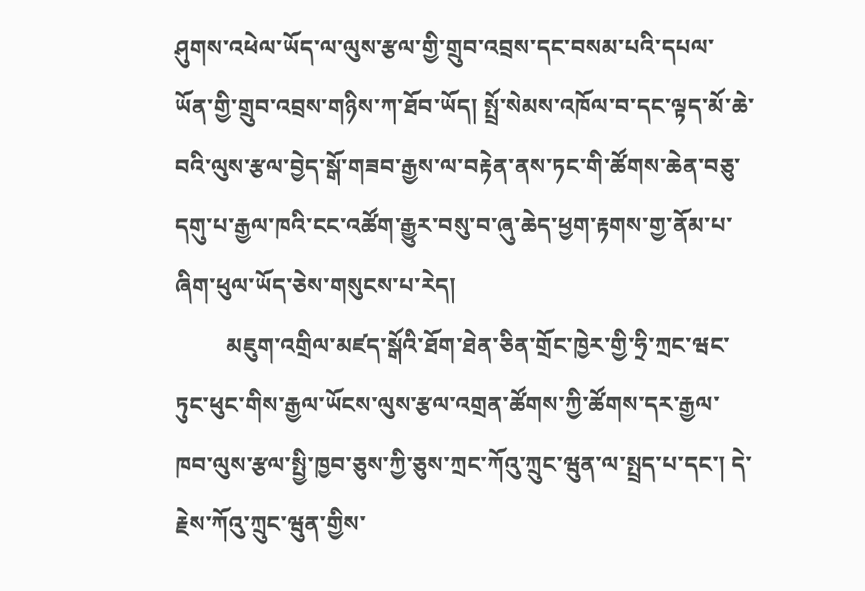ཤུགས་འཕེལ་ཡོད་ལ་ལུས་རྩལ་གྱི་གྲུབ་འབྲས་དང་བསམ་པའི་དཔལ་ཡོན་གྱི་གྲུབ་འབྲས་གཉིས་ཀ་ཐོབ་ཡོད། སྤྲོ་སེམས་འཁོལ་བ་དང་ལྟད་མོ་ཆེ་བའི་ལུས་རྩལ་བྱེད་སྒོ་གཟབ་རྒྱས་ལ་བརྟེན་ནས་ཏང་གི་ཚོགས་ཆེན་བཅུ་དགུ་པ་རྒྱལ་ཁའི་ངང་འཚོག་རྒྱུར་བསུ་བ་ཞུ་ཆེད་ཕྱག་རྟགས་གྱ་ནོམ་པ་ཞིག་ཕུལ་ཡོད་ཅེས་གསུངས་པ་རེད།
         མཇུག་འགྲིལ་མཛད་སྒོའི་ཐོག་ཐེན་ཅིན་གྲོང་ཁྱེར་གྱི་ཧྲི་ཀྲང་ཝང་ཏུང་ཕུང་གིས་རྒྱལ་ཡོངས་ལུས་རྩལ་འགྲན་ཚོགས་ཀྱི་ཚོགས་དར་རྒྱལ་ཁབ་ལུས་རྩལ་སྤྱི་ཁྱབ་ཅུས་ཀྱི་ཅུས་ཀྲང་ཀོའུ་ཀྲུང་ཝུན་ལ་སྤྲད་པ་དང་། དེ་རྗེས་ཀོའུ་ཀྲུང་ཝུན་གྱིས་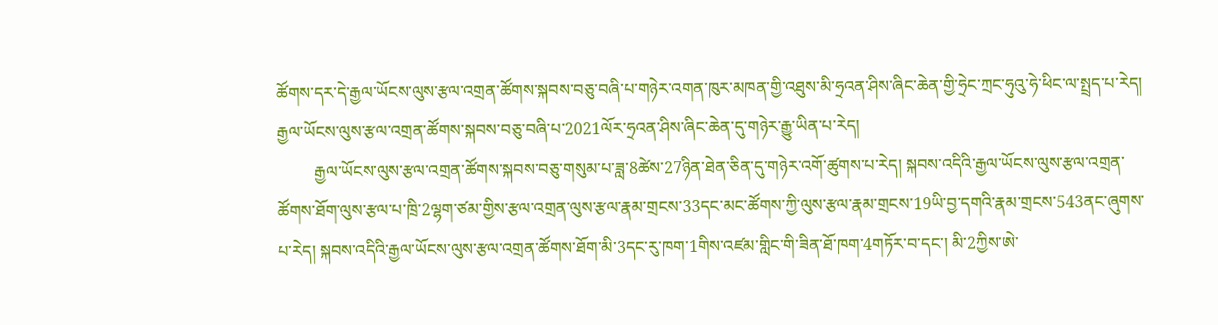ཚོགས་དར་དེ་རྒྱལ་ཡོངས་ལུས་རྩལ་འགྲན་ཚོགས་སྐབས་བཅུ་བཞི་པ་གཉེར་འགན་ཁུར་མཁན་གྱི་འཐུས་མི་ཧྲའན་ཤིས་ཞིང་ཆེན་གྱི་ཧྲེང་ཀྲང་ཧུའུ་ཧེ་ཕིང་ལ་སྤྲད་པ་རེད། རྒྱལ་ཡོངས་ལུས་རྩལ་འགྲན་ཚོགས་སྐབས་བཅུ་བཞི་པ་2021ལོར་ཧྲའན་ཤིས་ཞིང་ཆེན་དུ་གཉེར་རྒྱུ་ཡིན་པ་རེད།
         རྒྱལ་ཡོངས་ལུས་རྩལ་འགྲན་ཚོགས་སྐབས་བཅུ་གསུམ་པ་ཟླ་8ཚེས་27ཉིན་ཐེན་ཅིན་དུ་གཉེར་འགོ་ཚུགས་པ་རེད། སྐབས་འདིའི་རྒྱལ་ཡོངས་ལུས་རྩལ་འགྲན་ཚོགས་ཐོག་ལུས་རྩལ་པ་ཁྲི་2ལྷག་ཙམ་གྱིས་རྩལ་འགྲན་ལུས་རྩལ་རྣམ་གྲངས་33དང་མང་ཚོགས་ཀྱི་ལུས་རྩལ་རྣམ་གྲངས་19ཡི་བྱ་དགའི་རྣམ་གྲངས་543ནང་ཞུགས་པ་རེད། སྐབས་འདིའི་རྒྱལ་ཡོངས་ལུས་རྩལ་འགྲན་ཚོགས་ཐོག་མི་3དང་རུ་ཁག་1གིས་འཛམ་གླིང་གི་ཟིན་ཐོ་ཁག་4གཏོར་བ་དང་། མི་2ཀྱིས་ཨེ་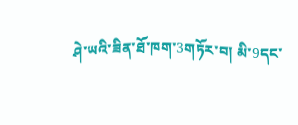ཤེ་ཡའི་ཟིན་ཐོ་ཁག་3གཏོར་བ། མི་9དང་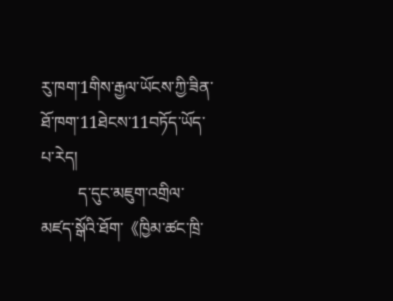རུ་ཁག་1གིས་རྒྱལ་ཡོངས་ཀྱི་ཟིན་ཐོ་ཁག་11ཐེངས་11བཏོད་ཡོད་པ་རེད།
         ད་དུང་མཇུག་འགྲིལ་མཛད་སྒོའི་ཐོག་《ཁྱིམ་ཚང་ཁྲི་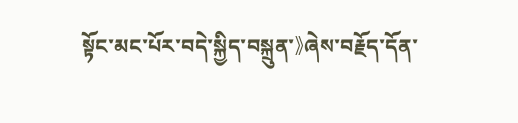སྟོང་མང་པོར་བདེ་སྐྱིད་བསྐྲུན་》ཞེས་བརྗོད་དོན་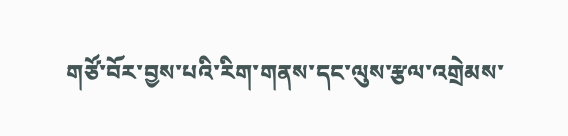གཙོ་བོར་བྱས་པའི་རིག་གནས་དང་ལུས་རྩལ་འགྲེམས་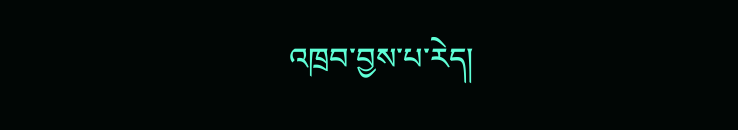འཁྲབ་བྱས་པ་རེད།